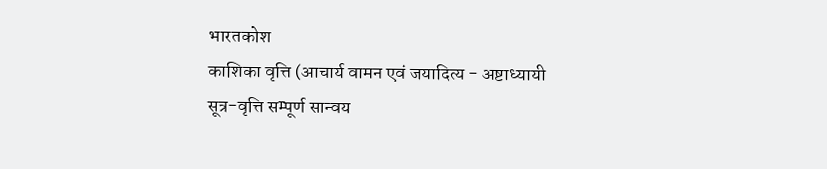भारतकोश
काशिका वृत्ति (आचार्य वामन एवं जयादित्य - अष्टाध्यायी सूत्र-वृत्ति सम्पूर्ण सान्वय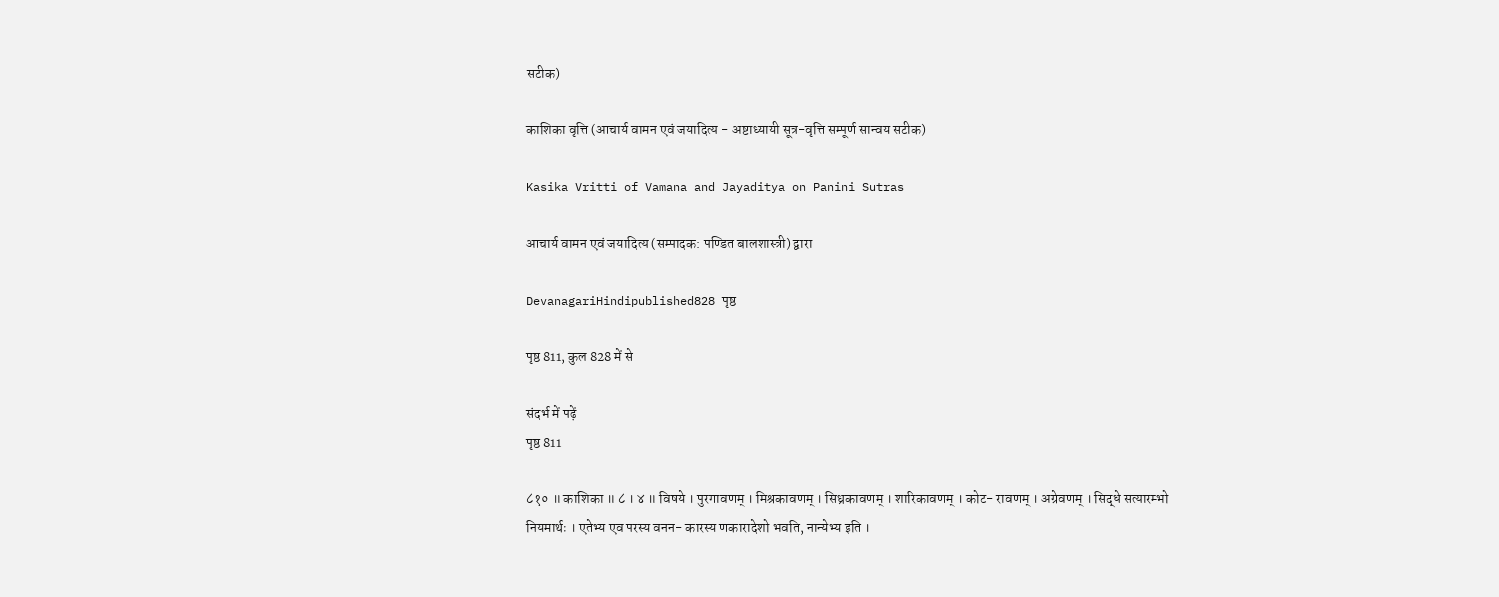सटीक)

काशिका वृत्ति (आचार्य वामन एवं जयादित्य - अष्टाध्यायी सूत्र-वृत्ति सम्पूर्ण सान्वय सटीक)

Kasika Vritti of Vamana and Jayaditya on Panini Sutras

आचार्य वामन एवं जयादित्य (सम्पादक: पण्डित बालशास्त्री) द्वारा

DevanagariHindipublished828 पृष्ठ

पृष्ठ 811, कुल 828 में से

संदर्भ में पढ़ें
पृष्ठ 811

८१० ॥ काशिका ॥ ८ । ४ ॥ विषये । पुरगावणम् । मिश्रकावणम् । सिध्रकावणम् । शारिकावणम् । कोट- रावणम् । अग्रेवणम् । सिद्धे सत्यारम्भो नियमार्थः । एतेभ्य एव परस्य वनन- कारस्य णकारादेशो भवति, नान्येभ्य इति ।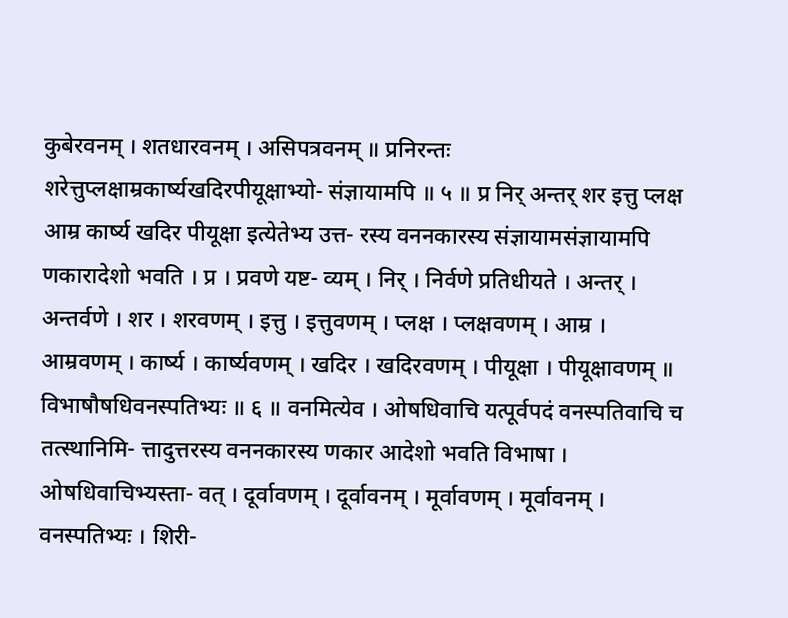कुबेरवनम् । शतधारवनम् । असिपत्रवनम् ॥ प्रनिरन्तः शरेत्तुप्लक्षाम्रकार्ष्यखदिरपीयूक्षाभ्यो- संज्ञायामपि ॥ ५ ॥ प्र निर् अन्तर् शर इत्तु प्लक्ष आम्र कार्ष्य खदिर पीयूक्षा इत्येतेभ्य उत्त- रस्य वननकारस्य संज्ञायामसंज्ञायामपि णकारादेशो भवति । प्र । प्रवणे यष्ट- व्यम् । निर् । निर्वणे प्रतिधीयते । अन्तर् । अन्तर्वणे । शर । शरवणम् । इत्तु । इत्तुवणम् । प्लक्ष । प्लक्षवणम् । आम्र । आम्रवणम् । कार्ष्य । कार्ष्यवणम् । खदिर । खदिरवणम् । पीयूक्षा । पीयूक्षावणम् ॥ विभाषौषधिवनस्पतिभ्यः ॥ ६ ॥ वनमित्येव । ओषधिवाचि यत्पूर्वपदं वनस्पतिवाचि च तत्स्थानिमि- त्तादुत्तरस्य वननकारस्य णकार आदेशो भवति विभाषा । ओषधिवाचिभ्यस्ता- वत् । दूर्वावणम् । दूर्वावनम् । मूर्वावणम् । मूर्वावनम् । वनस्पतिभ्यः । शिरी-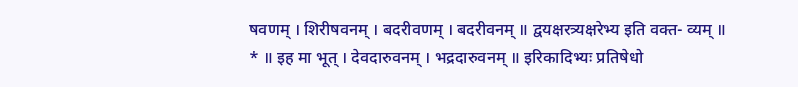षवणम् । शिरीषवनम् । बदरीवणम् । बदरीवनम् ॥ द्वयक्षरत्र्यक्षरेभ्य इति वक्त- व्यम् ॥ * ॥ इह मा भूत् । देवदारुवनम् । भद्रदारुवनम् ॥ इरिकादिभ्यः प्रतिषेधो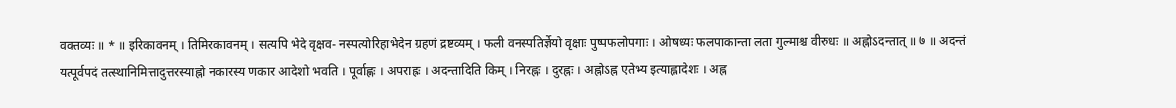वक्तव्यः ॥ * ॥ इरिकावनम् । तिमिरकावनम् । सत्यपि भेदे वृक्षव- नस्पत्योरिहाभेदेन ग्रहणं द्रष्टव्यम् । फली वनस्पतिर्ज्ञेयो वृक्षाः पुष्पफलोपगाः । ओषध्यः फलपाकान्ता लता गुल्माश्च वीरुधः ॥ अह्नोऽदन्तात् ॥ ७ ॥ अदन्तं यत्पूर्वपदं तत्स्थानिमित्तादुत्तरस्याह्नो नकारस्य णकार आदेशो भवति । पूर्वाह्णः । अपराह्रः । अदन्तादिति किम् । निरह्नः । दुरह्नः । अह्नोऽह्न एतेभ्य इत्याह्लादेशः । अह्न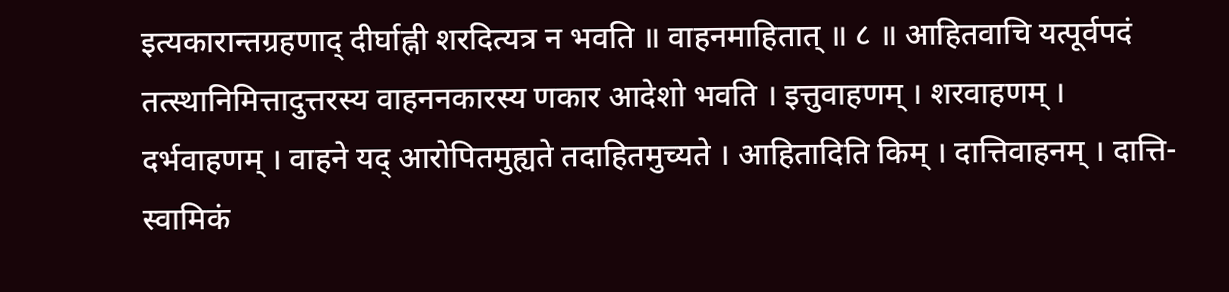इत्यकारान्तग्रहणाद् दीर्घाह्नी शरदित्यत्र न भवति ॥ वाहनमाहितात् ॥ ८ ॥ आहितवाचि यत्पूर्वपदं तत्स्थानिमित्तादुत्तरस्य वाहननकारस्य णकार आदेशो भवति । इत्तुवाहणम् । शरवाहणम् । दर्भवाहणम् । वाहने यद् आरोपितमुह्यते तदाहितमुच्यते । आहितादिति किम् । दात्तिवाहनम् । दात्ति- स्वामिकं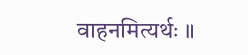वाहनमित्यर्थः ॥